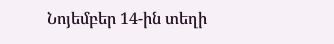Նոյեմբեր 14-ին տեղի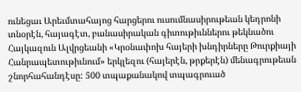ունեցաւ Արեւմտահայոց հարցերու ուսումնասիրութեան կեդրոնի տնօրէն, հայագէտ, բանասիրական գիտութիւններու թեկնածու Հայկազուն Ալվրցեանի «Կրօնափոխ հայերի խնդիրները Թուրքիայի Հանրապետութիւնում» երկլեզու (հայերէն, թրքերէն) մենագրութեան շնորհահանդէսը: 500 տպաքանակով տպագրուած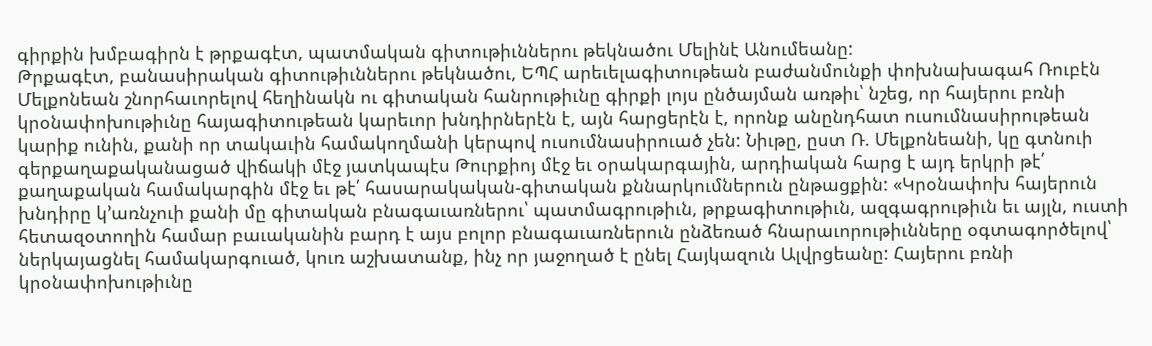գիրքին խմբագիրն է թրքագէտ, պատմական գիտութիւններու թեկնածու Մելինէ Անումեանը:
Թրքագէտ, բանասիրական գիտութիւններու թեկնածու, ԵՊՀ արեւելագիտութեան բաժանմունքի փոխնախագահ Ռուբէն Մելքոնեան շնորհաւորելով հեղինակն ու գիտական հանրութիւնը գիրքի լոյս ընծայման առթիւ՝ նշեց, որ հայերու բռնի կրօնափոխութիւնը հայագիտութեան կարեւոր խնդիրներէն է, այն հարցերէն է, որոնք անընդհատ ուսումնասիրութեան կարիք ունին, քանի որ տակաւին համակողմանի կերպով ուսումնասիրուած չեն: Նիւթը, ըստ Ռ. Մելքոնեանի, կը գտնուի գերքաղաքականացած վիճակի մէջ յատկապէս Թուրքիոյ մէջ եւ օրակարգային, արդիական հարց է այդ երկրի թէ՛ քաղաքական համակարգին մէջ եւ թէ՛ հասարակական-գիտական քննարկումներուն ընթացքին: «Կրօնափոխ հայերուն խնդիրը կ’առնչուի քանի մը գիտական բնագաւառներու՝ պատմագրութիւն, թրքագիտութիւն, ազգագրութիւն եւ այլն, ուստի հետազօտողին համար բաւականին բարդ է այս բոլոր բնագաւառներուն ընձեռած հնարաւորութիւնները օգտագործելով՝ ներկայացնել համակարգուած, կուռ աշխատանք, ինչ որ յաջողած է ընել Հայկազուն Ալվրցեանը: Հայերու բռնի կրօնափոխութիւնը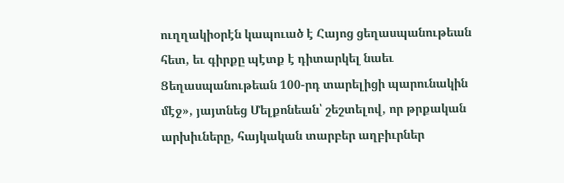ուղղակիօրէն կապուած է Հայոց ցեղասպանութեան հետ, եւ գիրքը պէտք է դիտարկել նաեւ Ցեղասպանութեան 100-րդ տարելիցի պարունակին մէջ», յայտնեց Մելքոնեան՝ շեշտելով, որ թրքական արխիւները, հայկական տարբեր աղբիւրներ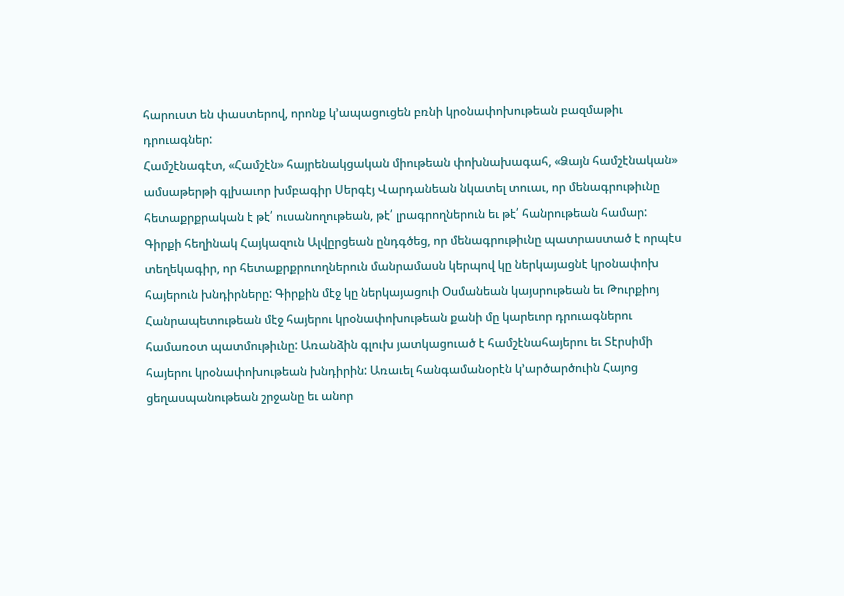հարուստ են փաստերով, որոնք կ’ապացուցեն բռնի կրօնափոխութեան բազմաթիւ դրուագներ:
Համշէնագէտ, «Համշէն» հայրենակցական միութեան փոխնախագահ, «Ձայն համշէնական» ամսաթերթի գլխաւոր խմբագիր Սերգէյ Վարդանեան նկատել տուաւ, որ մենագրութիւնը հետաքրքրական է թէ՛ ուսանողութեան, թէ՛ լրագրողներուն եւ թէ՛ հանրութեան համար:
Գիրքի հեղինակ Հայկազուն Ալվըրցեան ընդգծեց, որ մենագրութիւնը պատրաստած է որպէս տեղեկագիր, որ հետաքրքրուողներուն մանրամասն կերպով կը ներկայացնէ կրօնափոխ հայերուն խնդիրները: Գիրքին մէջ կը ներկայացուի Օսմանեան կայսրութեան եւ Թուրքիոյ Հանրապետութեան մէջ հայերու կրօնափոխութեան քանի մը կարեւոր դրուագներու համառօտ պատմութիւնը: Առանձին գլուխ յատկացուած է համշէնահայերու եւ Տէրսիմի հայերու կրօնափոխութեան խնդիրին: Առաւել հանգամանօրէն կ’արծարծուին Հայոց ցեղասպանութեան շրջանը եւ անոր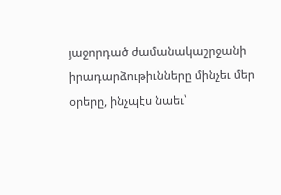յաջորդած ժամանակաշրջանի իրադարձութիւնները մինչեւ մեր օրերը, ինչպէս նաեւ՝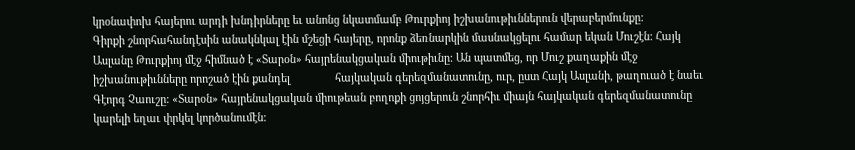կրօնափոխ հայերու արդի խնդիրները եւ անոնց նկատմամբ Թուրքիոյ իշխանութիւններուն վերաբերմունքը:
Գիրքի շնորհահանդէսին անակնկալ էին մշեցի հայերը, որոնք ձեռնարկին մասնակցելու համար եկան Մուշէն: Հայկ Ասլանը Թուրքիոյ մէջ հիմնած է «Տարօն» հայրենակցական միութիւնը: Ան պատմեց, որ Մուշ քաղաքին մէջ իշխանութիւնները որոշած էին քանդել               հայկական գերեզմանատունը, ուր, ըստ Հայկ Ասլանի, թաղուած է նաեւ Գէորգ Չաուշը: «Տարօն» հայրենակցական միութեան բողոքի ցոյցերուն շնորհիւ միայն հայկական գերեզմանատունը կարելի եղաւ փրկել կործանումէն: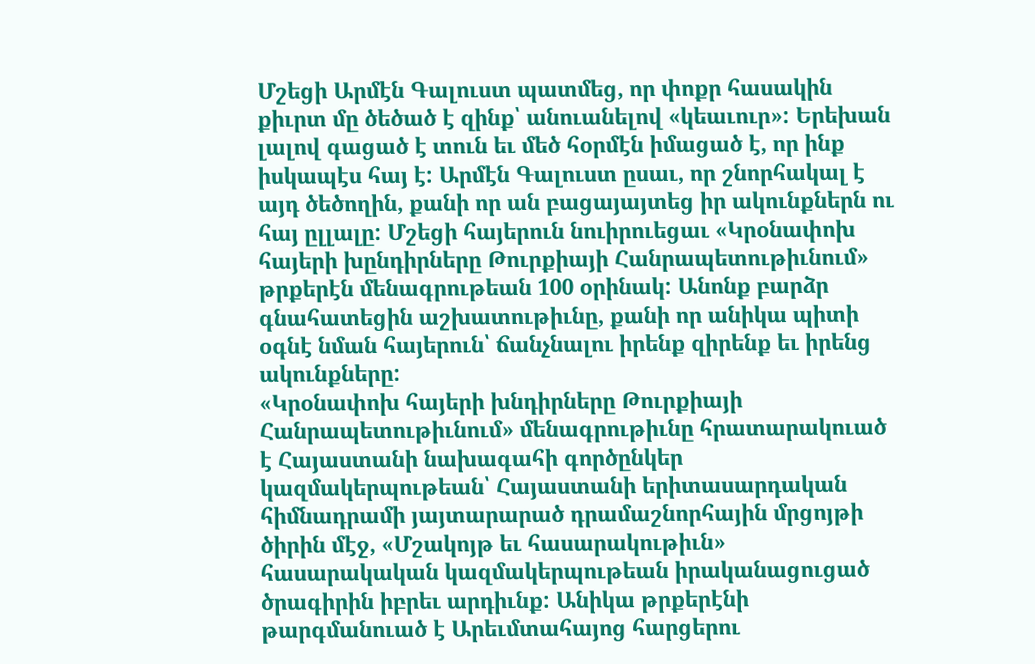Մշեցի Արմէն Գալուստ պատմեց, որ փոքր հասակին քիւրտ մը ծեծած է զինք՝ անուանելով «կեաւուր»: Երեխան լալով գացած է տուն եւ մեծ հօրմէն իմացած է, որ ինք իսկապէս հայ է: Արմէն Գալուստ ըսաւ, որ շնորհակալ է այդ ծեծողին, քանի որ ան բացայայտեց իր ակունքներն ու հայ ըլլալը: Մշեցի հայերուն նուիրուեցաւ «Կրօնափոխ հայերի խընդիրները Թուրքիայի Հանրապետութիւնում» թրքերէն մենագրութեան 100 օրինակ: Անոնք բարձր գնահատեցին աշխատութիւնը, քանի որ անիկա պիտի օգնէ նման հայերուն՝ ճանչնալու իրենք զիրենք եւ իրենց ակունքները:
«Կրօնափոխ հայերի խնդիրները Թուրքիայի Հանրապետութիւնում» մենագրութիւնը հրատարակուած է Հայաստանի նախագահի գործընկեր կազմակերպութեան՝ Հայաստանի երիտասարդական հիմնադրամի յայտարարած դրամաշնորհային մրցոյթի ծիրին մէջ, «Մշակոյթ եւ հասարակութիւն» հասարակական կազմակերպութեան իրականացուցած ծրագիրին իբրեւ արդիւնք: Անիկա թրքերէնի թարգմանուած է Արեւմտահայոց հարցերու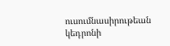ուսումնասիրութեան կեդրոնի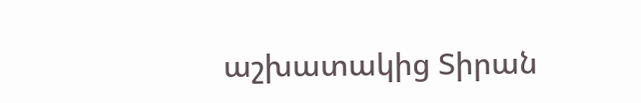աշխատակից Տիրան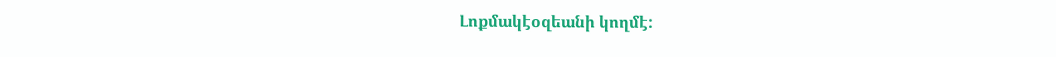Լոքմակէօզեանի կողմէ: